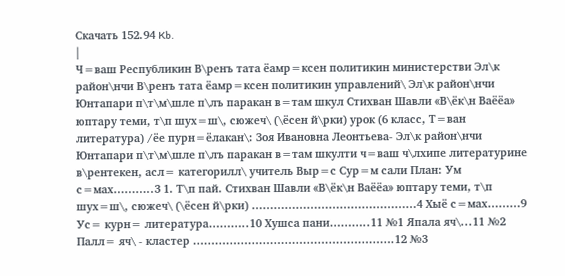Скачать 152.94 Kb.
|
Ч=ваш Республикин В\ренъ тата ёамр=ксен политикин министерстви Эл\к район\нчи В\ренъ тата ёамр=ксен политикин управлений\ Эл\к район\нчи Юнтапари п\т\м\шле п\лъ паракан в=там шкул Стихван Шавли «В\ёк\н Ваёёа» юптару теми, т\п шух=ш\, сюжеч\ (\ёсен й\рки) урок (6 класс, Т=ван литература) /ёе пурн=ёлакан\: Зоя Ивановна Леонтьева- Эл\к район\нчи Юнтапари п\т\м\шле п\лъ паракан в=там шкулти ч=ваш ч\лхипе литературине в\рентекен, асл= категорилл\ учитель Выр=с Сур=м сали План: Ум с=мах………..3 1. Т\п пай. Стихван Шавли «В\ёк\н Ваёёа» юптару теми, т\п шух=ш\, сюжеч\ (\ёсен й\рки) ………………………………………4 Хыё с=мах………9 Ус= курн= литература………..10 Хушса пани………..11 №1 Япала яч\...11 №2 Палл= яч\ - кластер ……………………………………………….12 №3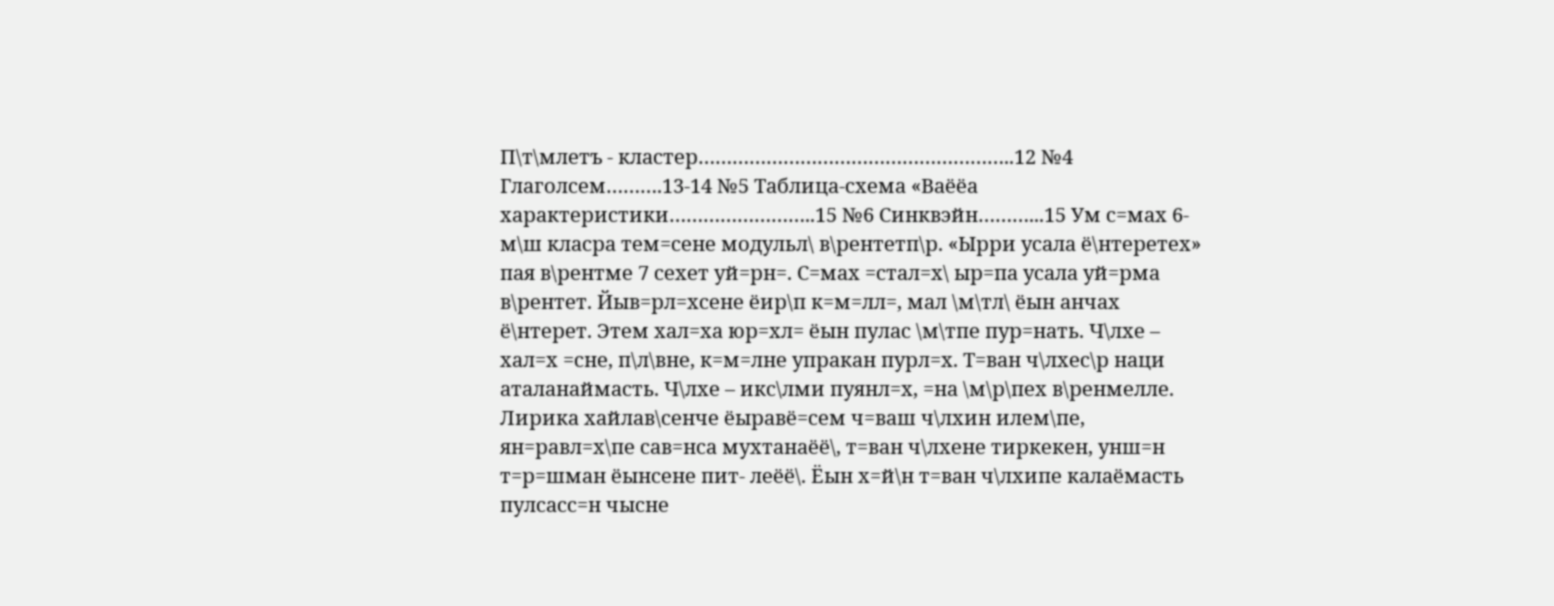П\т\млетъ - кластер………………………………………………..12 №4 Глаголсем……….13-14 №5 Таблица-схема «Ваёёа характеристики……………………..15 №6 Синквэйн………...15 Ум с=мах 6-м\ш класра тем=сене модульл\ в\рентетп\р. «Ырри усала ё\нтеретех» пая в\рентме 7 сехет уй=рн=. С=мах =стал=х\ ыр=па усала уй=рма в\рентет. Йыв=рл=хсене ёир\п к=м=лл=, мал \м\тл\ ёын анчах ё\нтерет. Этем хал=ха юр=хл= ёын пулас \м\тпе пур=нать. Ч\лхе – хал=х =сне, п\л\вне, к=м=лне упракан пурл=х. Т=ван ч\лхес\р наци аталанаймасть. Ч\лхе – икс\лми пуянл=х, =на \м\р\пех в\ренмелле. Лирика хайлав\сенче ёыравё=сем ч=ваш ч\лхин илем\пе, ян=равл=х\пе сав=нса мухтанаёё\, т=ван ч\лхене тиркекен, унш=н т=р=шман ёынсене пит- леёё\. Ёын х=й\н т=ван ч\лхипе калаёмасть пулсасс=н чысне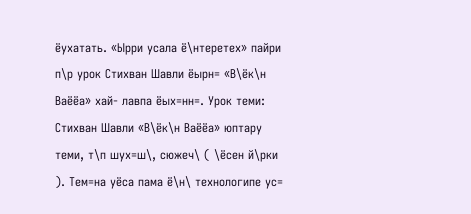ёухатать. «Ырри усала ё\нтеретех» пайри п\р урок Стихван Шавли ёырн= «В\ёк\н Ваёёа» хай- лавпа ёых=нн=. Урок теми: Стихван Шавли «В\ёк\н Ваёёа» юптару теми, т\п шух=ш\, сюжеч\ ( \ёсен й\рки ). Тем=на уёса пама ё\н\ технологипе ус=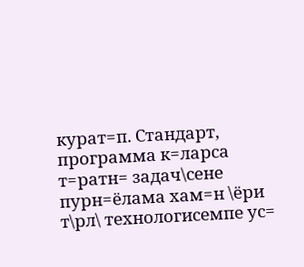курат=п. Стандарт, программа к=ларса т=ратн= задач\сене пурн=ёлама хам=н \ёри т\рл\ технологисемпе ус=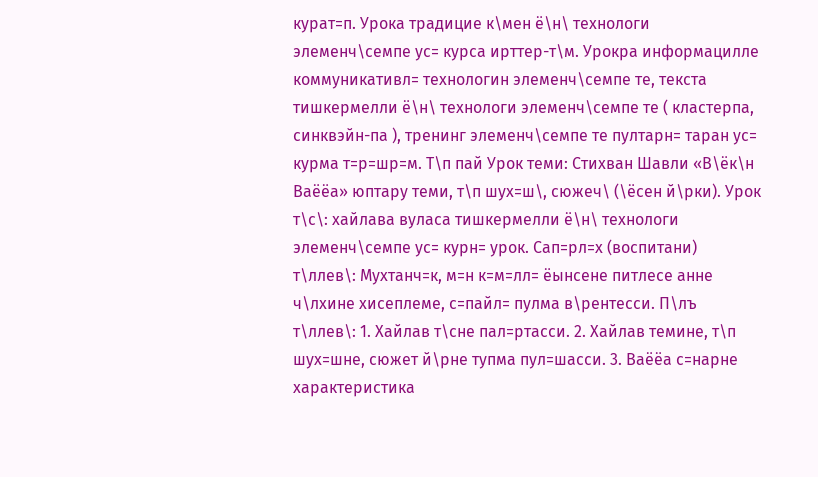курат=п. Урока традицие к\мен ё\н\ технологи элеменч\семпе ус= курса ирттер-т\м. Урокра информацилле коммуникативл= технологин элеменч\семпе те, текста тишкермелли ё\н\ технологи элеменч\семпе те ( кластерпа, синквэйн-па ), тренинг элеменч\семпе те пултарн= таран ус= курма т=р=шр=м. Т\п пай Урок теми: Стихван Шавли «В\ёк\н Ваёёа» юптару теми, т\п шух=ш\, сюжеч\ (\ёсен й\рки). Урок т\с\: хайлава вуласа тишкермелли ё\н\ технологи элеменч\семпе ус= курн= урок. Сап=рл=х (воспитани) т\ллев\: Мухтанч=к, м=н к=м=лл= ёынсене питлесе анне ч\лхине хисеплеме, с=пайл= пулма в\рентесси. П\лъ т\ллев\: 1. Хайлав т\сне пал=ртасси. 2. Хайлав темине, т\п шух=шне, сюжет й\рне тупма пул=шасси. 3. Ваёёа с=нарне характеристика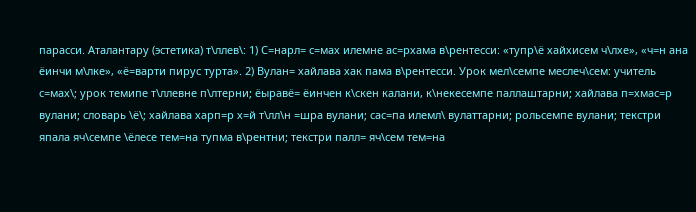парасси. Аталантару (эстетика) т\ллев\: 1) С=нарл= с=мах илемне ас=рхама в\рентесси: «тупр\ё хайхисем ч\лхе», «ч=н ана ёинчи м\лке», «ё=варти пирус турта». 2) Вулан= хайлава хак пама в\рентесси. Урок мел\семпе меслеч\сем: учитель с=мах\; урок темипе т\ллевне п\лтерни; ёыравё= ёинчен к\скен калани, к\некесемпе паллаштарни; хайлава п=хмас=р вулани; словарь \ё\; хайлава харп=р х=й т\лл\н =шра вулани; сас=па илемл\ вулаттарни; рольсемпе вулани; текстри япала яч\семпе \ёлесе тем=на тупма в\рентни; текстри палл= яч\сем тем=на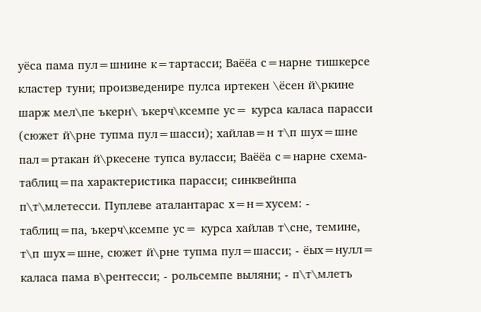уёса пама пул=шнине к=тартасси; Ваёёа с=нарне тишкерсе кластер туни; произведенире пулса иртекен \ёсен й\ркине шарж мел\пе ъкерн\ ъкерч\ксемпе ус= курса каласа парасси (сюжет й\рне тупма пул=шасси); хайлав=н т\п шух=шне пал=ртакан й\ркесене тупса вуласси; Ваёёа с=нарне схема-таблиц=па характеристика парасси; синквейнпа п\т\млетесси. Пуплеве аталантарас х=н=хусем: - таблиц=па, ъкерч\ксемпе ус= курса хайлав т\сне, темине, т\п шух=шне, сюжет й\рне тупма пул=шасси; - ёых=нулл= каласа пама в\рентесси; - рольсемпе выляни; - п\т\млетъ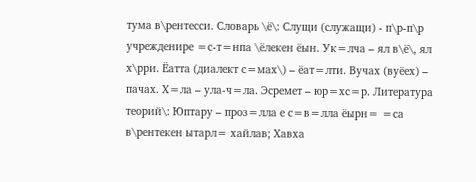тума в\рентесси. Словарь \ё\: Слущи (служащи) - п\р-п\р учрежденире =с-т=нпа \ёлекен ёын. Ук=лча – ял в\ё\, ял х\рри. Ёатта (диалект с=мах\) – ёат=лти. Вучах (вуёех) – пачах. Х=ла – ула-ч=ла. Эсремет – юр=хс=р. Литература теорий\: Юптару – проз=лла е с=в=лла ёырн= =са в\рентекен ытарл= хайлав; Хавха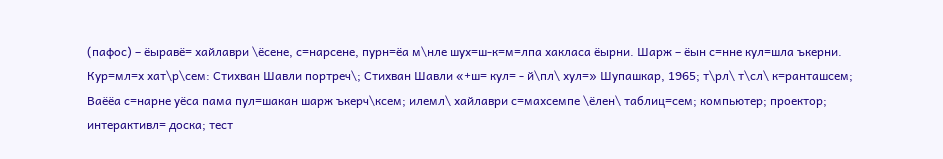(пафос) – ёыравё= хайлаври \ёсене, с=нарсене, пурн=ёа м\нле шух=ш-к=м=лпа хакласа ёырни. Шарж – ёын с=нне кул=шла ъкерни. Кур=мл=х хат\р\сем: Стихван Шавли портреч\; Стихван Шавли «+ш= кул= - й\пл\ хул=» Шупашкар, 1965; т\рл\ т\сл\ к=ранташсем; Ваёёа с=нарне уёса пама пул=шакан шарж ъкерч\ксем; илемл\ хайлаври с=махсемпе \ёлен\ таблиц=сем; компьютер; проектор; интерактивл= доска; тест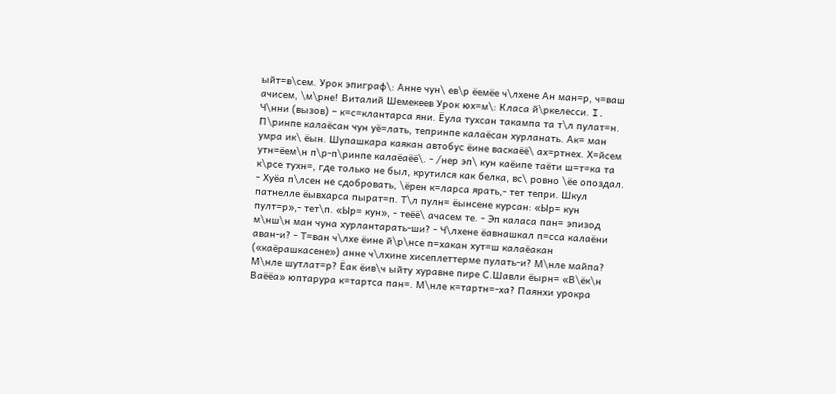ыйт=в\сем. Урок эпиграф\: Анне чун\ ев\р ёемёе ч\лхене Ан ман=р, ч=ваш ачисем, \м\рне! Виталий Шемекеев Урок юх=м\: Класа й\ркелесси. I. Ч\нни (вызов) – к=с=клантарса яни. Ёула тухсан такампа та т\л пулат=н. П\ринпе калаёсан чун уё=лать, тепринпе калаёсан хурланать. Ак= ман умра ик\ ёын. Шупашкара каякан автобус ёине васкаёё\ ах=ртнех. Х=йсем утн=ёем\н п\р-п\ринпе калаёаёё\. - /нер эп\ кун каёипе таёти ш=т=ка та к\рсе тухн=, где только не был, крутился как белка, вс\ ровно \ёе опоздал. - Хуёа п\лсен не сдобровать, \ёрен к=ларса ярать,- тет тепри. Шкул патнелле ёывхарса пырат=п. Т\л пулн= ёынсене курсан: «Ыр= кун пулт=р»,- тет\п. «Ыр= кун», - теёё\ ачасем те. - Эп каласа пан= эпизод м\нш\н ман чуна хурлантарать-ши? - Ч\лхене ёавнашкал п=сса калаёни аван-и? - Т=ван ч\лхе ёине й\р\нсе п=хакан хут=ш калаёакан («каёрашкасене») анне ч\лхине хисеплеттерме пулать-и? М\нле майпа? М\нле шутлат=р? Ёак ёив\ч ыйту хуравне пире С.Шавли ёырн= «В\ёк\н Ваёёа» юптарура к=тартса пан=. М\нле к=тартн=-ха? Паянхи урокра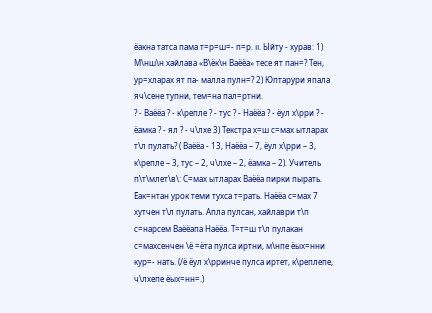ёакна татса пама т=р=ш=- п=р. II. Ыйту - хурав: 1) М\нш\н хайлава «В\ёк\н Ваёёа» тесе ят пан=? Тен, ур=хларах ят па- малла пулн=? 2) Юптарури япала яч\сене тупни, тем=на пал=ртни.
? - Ваёёа ? - к\репле ? - тус ? - Наёёа ? - ёул х\рри ? - ёамка ? - ял ? - ч\лхе 3) Текстра х=ш с=мах ытларах т\л пулать? ( Ваёёа - 13, Наёёа – 7, ёул х\рри – 3, к\репле – 3, тус – 2, ч\лхе – 2, ёамка – 2). Учитель п\т\млет\в\: С=мах ытларах Ваёёа пирки пырать. Ёак=нтан урок теми тухса т=рать. Наёёа с=мах 7 хутчен т\л пулать. Апла пулсан, хайлаври т\п с=нарсем Ваёёапа Наёёа. Т=т=ш т\л пулакан с=махсенчен \ё =ёта пулса иртни, м\нпе ёых=нни кур=- нать. (/ё ёул х\рринче пулса иртет, к\реплепе, ч\лхепе ёых=нн=.)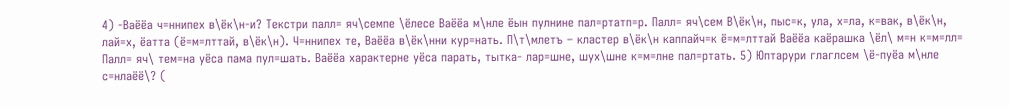4) -Ваёёа ч=ннипех в\ёк\н-и? Текстри палл= яч\семпе \ёлесе Ваёёа м\нле ёын пулнине пал=ртатп=р. Палл= яч\сем В\ёк\н, пыс=к, ула, х=ла, к=вак, в\ёк\н, лай=х, ёатта (ё=м=лттай, в\ёк\н). Ч=ннипех те, Ваёёа в\ёк\нни кур=нать. П\т\млетъ – кластер в\ёк\н каппайч=к ё=м=лттай Ваёёа каёрашка \ёл\ м=н к=м=лл= Палл= яч\ тем=на уёса пама пул=шать. Ваёёа характерне уёса парать, тытка- лар=шне, шух\шне к=м=лне пал=ртать. 5) Юптарури глаглсем \ё-пуёа м\нле с=нлаёё\? (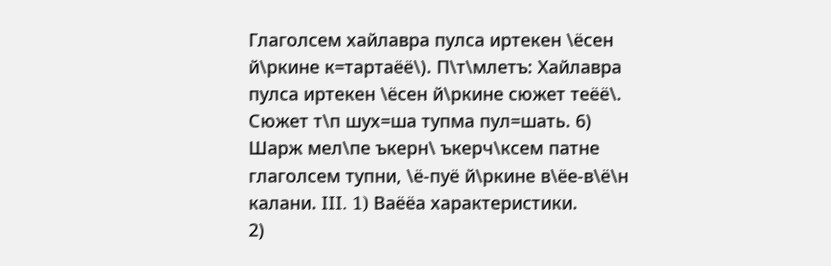Глаголсем хайлавра пулса иртекен \ёсен й\ркине к=тартаёё\). П\т\млетъ: Хайлавра пулса иртекен \ёсен й\ркине сюжет теёё\. Сюжет т\п шух=ша тупма пул=шать. 6) Шарж мел\пе ъкерн\ ъкерч\ксем патне глаголсем тупни, \ё-пуё й\ркине в\ёе-в\ё\н калани. III. 1) Ваёёа характеристики.
2)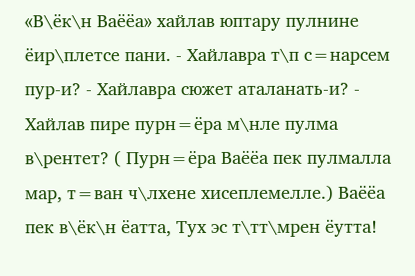«В\ёк\н Ваёёа» хайлав юптару пулнине ёир\плетсе пани. - Хайлавра т\п с=нарсем пур-и? - Хайлавра сюжет аталанать-и? - Хайлав пире пурн=ёра м\нле пулма в\рентет? ( Пурн=ёра Ваёёа пек пулмалла мар, т=ван ч\лхене хисеплемелле.) Ваёёа пек в\ёк\н ёатта, Тух эс т\тт\мрен ёутта!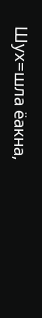Шух=шла ёакна,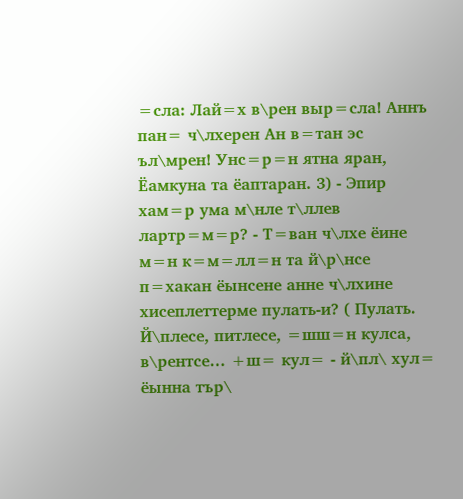=сла: Лай=х в\рен выр=сла! Аннъ пан= ч\лхерен Ан в=тан эс ъл\мрен! Унс=р=н ятна яран, Ёамкуна та ёаптаран. 3) - Эпир хам=р ума м\нле т\ллев лартр=м=р? - Т=ван ч\лхе ёине м=н к=м=лл=н та й\р\нсе п=хакан ёынсене анне ч\лхине хисеплеттерме пулать-и? ( Пулать. Й\плесе, питлесе, =шш=н кулса, в\рентсе… +ш= кул= - й\пл\ хул= ёынна тър\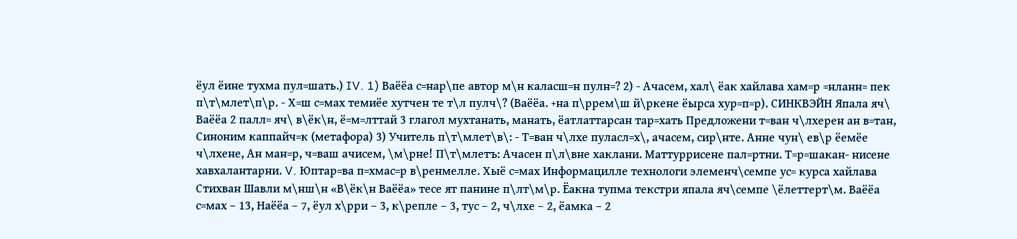ёул ёине тухма пул=шать.) IV. 1) Ваёёа с=нар\пе автор м\н каласш=н пулн=? 2) - Ачасем, хал\ ёак хайлава хам=р =нланн= пек п\т\млет\п\р. - Х=ш с=мах темиёе хутчен те т\л пулч\? (Ваёёа. +на п\ррем\ш й\ркене ёырса хур=п=р). СИНКВЭЙН Япала яч\ Ваёёа 2 палл= яч\ в\ёк\н, ё=м=лттай 3 глагол мухтанать, манать, ёатлаттарсан тар=хать Предложени т=ван ч\лхерен ан в=тан, Синоним каппайч=к (метафора) 3) Учитель п\т\млет\в\: - Т=ван ч\лхе пуласл=х\, ачасем, сир\нте. Анне чун\ ев\р ёемёе ч\лхене, Ан ман=р, ч=ваш ачисем, \м\рне! П\т\млетъ: Ачасен п\л\вне хаклани. Маттуррисене пал=ртни. Т=р=шакан- нисене хавхалантарни. V. Юптар=ва п=хмас=р в\ренмелле. Хыё с=мах Информацилле технологи элеменч\семпе ус= курса хайлава Стихван Шавли м\нш\н «В\ёк\н Ваёёа» тесе ят панине п\лт\м\р. Ёакна тупма текстри япала яч\семпе \ёлеттерт\м. Ваёёа с=мах – 13, Наёёа – 7, ёул х\рри – 3, к\репле – 3, тус – 2, ч\лхе – 2, ёамка – 2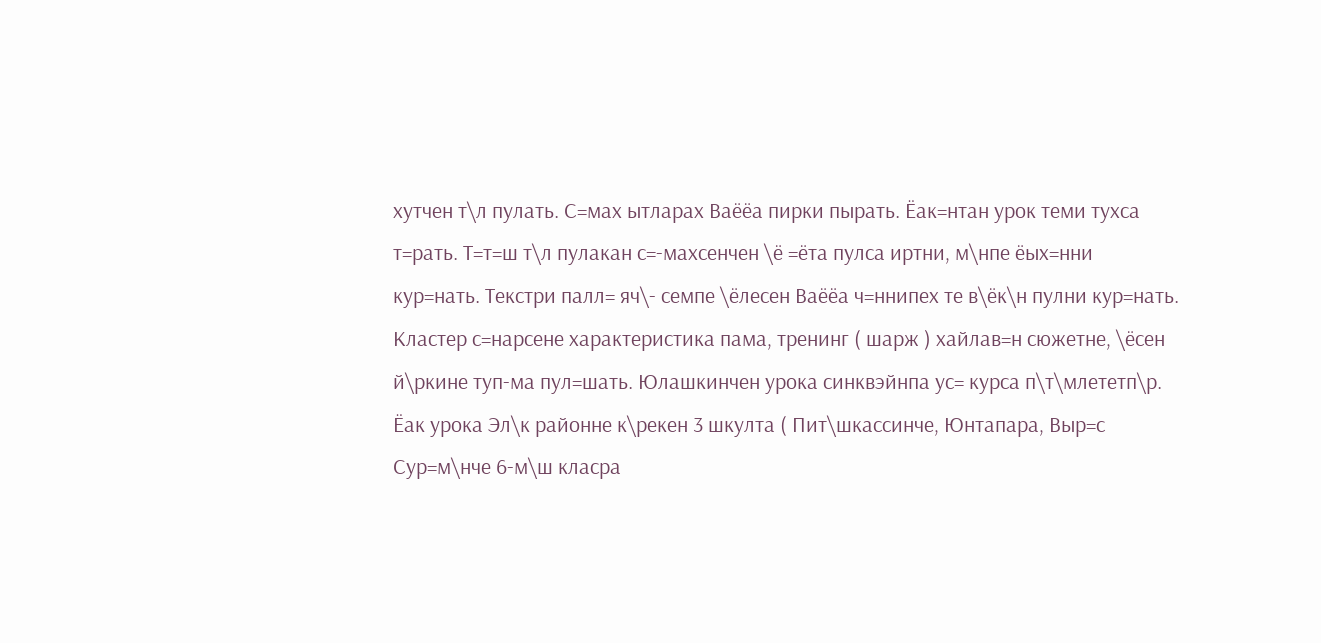хутчен т\л пулать. С=мах ытларах Ваёёа пирки пырать. Ёак=нтан урок теми тухса т=рать. Т=т=ш т\л пулакан с=-махсенчен \ё =ёта пулса иртни, м\нпе ёых=нни кур=нать. Текстри палл= яч\- семпе \ёлесен Ваёёа ч=ннипех те в\ёк\н пулни кур=нать. Кластер с=нарсене характеристика пама, тренинг ( шарж ) хайлав=н сюжетне, \ёсен й\ркине туп-ма пул=шать. Юлашкинчен урока синквэйнпа ус= курса п\т\млететп\р. Ёак урока Эл\к районне к\рекен 3 шкулта ( Пит\шкассинче, Юнтапара, Выр=с Сур=м\нче 6-м\ш класра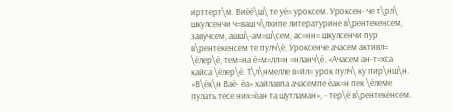ирттерт\м. Виёё\ш\ те уё= уроксем. Уроксен- че т\рл\ шкулсенчи ч=ваш ч\лхипе литературине в\рентекенсем, завучсем, ашш\-ам=ш\сем, ас=нн= шкулсенчи пур в\рентекенсем те пулч\ё. Уроксенче ачасем активл= \ёлер\ё, тем=на ё=м=лл=н =нланч\ё. «Ачасем ан-т=хса кайса \ёлер\ё. Т\л\нмелле в=йл= урок пулч\ ку пир\нш\н. «В\ёк\н Ваё- ёа» хайлавпа ачасемпе ёак=н пек \ёлеме пулать тесе них=ёан та шутламан», - тер\ё в\рентекенсем.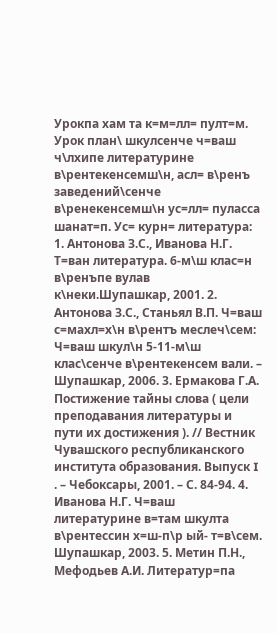Урокпа хам та к=м=лл= пулт=м. Урок план\ шкулсенче ч=ваш ч\лхипе литературине в\рентекенсемш\н, асл= в\ренъ заведений\сенче в\ренекенсемш\н ус=лл= пуласса шанат=п. Ус= курн= литература: 1. Антонова З.С., Иванова Н.Г. Т=ван литература. 6-м\ш клас=н в\ренъпе вулав к\неки.Шупашкар, 2001. 2. Антонова З.С., Станьял В.П. Ч=ваш с=махл=х\н в\рентъ меслеч\сем: Ч=ваш шкул\н 5-11-м\ш клас\сенче в\рентекенсем вали. – Шупашкар, 2006. 3. Ермакова Г.А. Постижение тайны слова ( цели преподавания литературы и пути их достижения ). // Вестник Чувашского республиканского института образования. Выпуск I . – Чебоксары, 2001. – С. 84-94. 4. Иванова Н.Г. Ч=ваш литературине в=там шкулта в\рентессин х=ш-п\р ый- т=в\сем. Шупашкар, 2003. 5. Метин П.Н., Мефодьев А.И. Литератур=па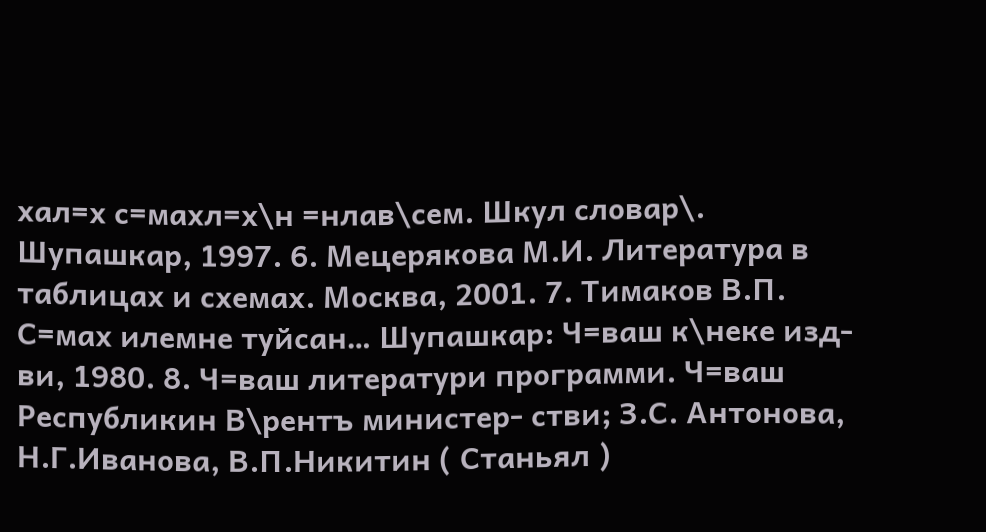хал=х с=махл=х\н =нлав\сем. Шкул словар\. Шупашкар, 1997. 6. Мецерякова М.И. Литература в таблицах и схемах. Москва, 2001. 7. Тимаков В.П. С=мах илемне туйсан… Шупашкар: Ч=ваш к\неке изд-ви, 1980. 8. Ч=ваш литератури программи. Ч=ваш Республикин В\рентъ министер- стви; З.С. Антонова, Н.Г.Иванова, В.П.Никитин ( Станьял )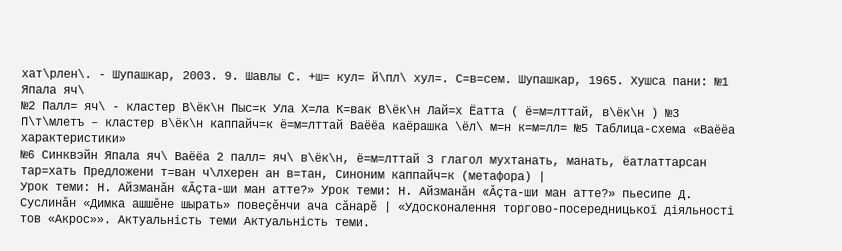хат\рлен\. - Шупашкар, 2003. 9. Шавлы С. +ш= кул= й\пл\ хул=. С=в=сем. Шупашкар, 1965. Хушса пани: №1 Япала яч\
№2 Палл= яч\ - кластер В\ёк\н Пыс=к Ула Х=ла К=вак В\ёк\н Лай=х Ёатта ( ё=м=лттай, в\ёк\н ) №3 П\т\млетъ – кластер в\ёк\н каппайч=к ё=м=лттай Ваёёа каёрашка \ёл\ м=н к=м=лл= №5 Таблица-схема «Ваёёа характеристики»
№6 Синквэйн Япала яч\ Ваёёа 2 палл= яч\ в\ёк\н, ё=м=лттай 3 глагол мухтанать, манать, ёатлаттарсан тар=хать Предложени т=ван ч\лхерен ан в=тан, Синоним каппайч=к (метафора) |
Урок теми: Н. Айзманăн «Ăçта-ши ман атте?» Урок теми: Н. Айзманăн «Ăçта-ши ман атте?» пьесипе Д. Суслинăн «Димка ашшĕне шырать» повеçĕнчи ача сăнарĕ | «Удосконалення торгово-посередницької діяльності тов «Акрос»». Актуальність теми Актуальність теми.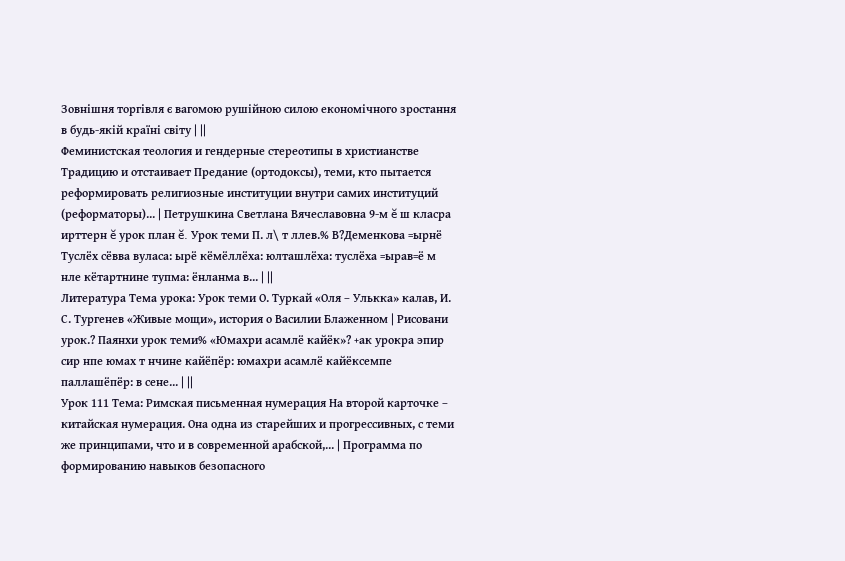Зовнішня торгівля є вагомою рушійною силою економічного зростання в будь-якій країні світу | ||
Феминистская теология и гендерные стереотипы в христианстве Традицию и отстаивает Предание (ортодоксы), теми, кто пытается реформировать религиозные институции внутри самих институций (реформаторы)... | Петрушкина Светлана Вячеславовна 9-м ĕ ш класра ирттерн ĕ урок план ĕ. Урок теми П. л\ т ллев.% В?Деменкова =ырнё Туслёх сёвва вуласа: ырё кёмёллёха: юлташлёха: туслёха =ырав=ё м нле кётартнине тупма: ёнланма в... | ||
Литература Тема урока: Урок теми О. Туркай «Оля – Улькка» калав, И. С. Тургенев «Живые мощи», история о Василии Блаженном | Рисовани урок.? Паянхи урок теми% «Юмахри асамлё кайёк»? +ак урокра эпир сир нпе юмах т нчине кайёпёр: юмахри асамлё кайёксемпе паллашёпёр: в сене... | ||
Урок 111 Тема: Римская письменная нумерация На второй карточке – китайская нумерация. Она одна из старейших и прогрессивных, с теми же принципами, что и в современной арабской,... | Программа по формированию навыков безопасного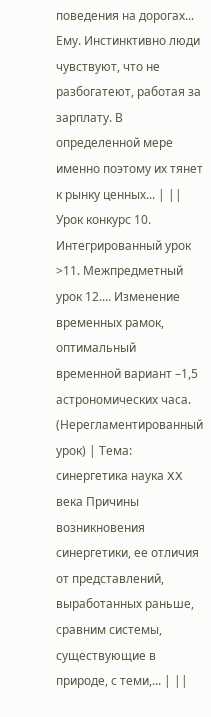поведения на дорогах... Ему. Инстинктивно люди чувствуют, что не разбогатеют, работая за зарплату. В определенной мере именно поэтому их тянет к рынку ценных... | ||
Урок конкурс 10. Интегрированный урок >11. Межпредметный урок 12.... Изменение временных рамок, оптимальный временной вариант –1,5 астрономических часа. (Нерегламентированный урок) | Тема: синергетика наука XX века Причины возникновения синергетики, ее отличия от представлений, выработанных раньше, сравним системы, существующие в природе, с теми,... | ||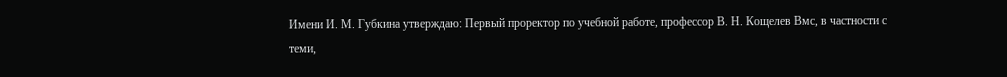Имени И. М. Губкина утверждаю: Первый проректор по учебной работе, профессор В. Н. Кощелев Вмс, в частности с теми,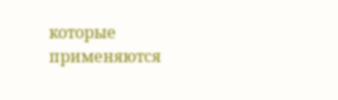которые применяются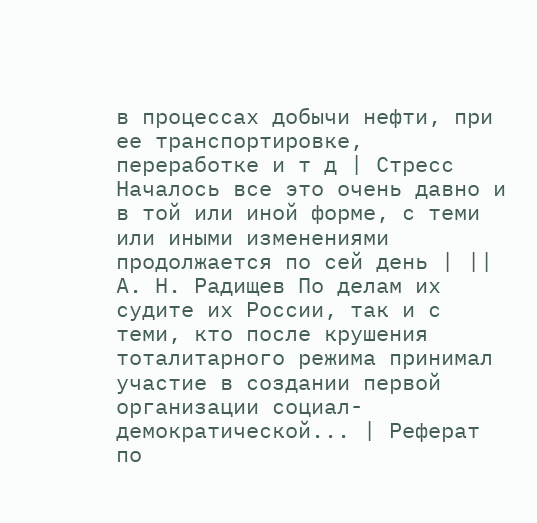в процессах добычи нефти, при ее транспортировке, переработке и т д | Стресс Началось все это очень давно и в той или иной форме, с теми или иными изменениями продолжается по сей день | ||
А. Н. Радищев По делам их судите их России, так и с теми, кто после крушения тоталитарного режима принимал участие в создании первой организации социал-демократической... | Реферат по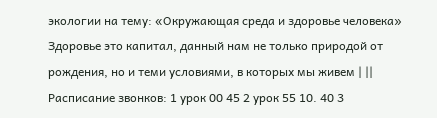экологии на тему: «Окружающая среда и здоровье человека» Здоровье это капитал, данный нам не только природой от рождения, но и теми условиями, в которых мы живем | ||
Расписание звонков: 1 урок 00 45 2 урок 55 10. 40 3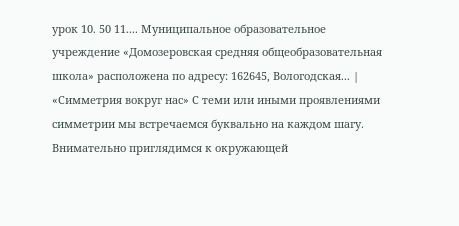урок 10. 50 11.... Муниципальное образовательное учреждение «Домозеровская средняя общеобразовательная школа» расположена по адресу: 162645, Вологодская... | «Симметрия вокруг нас» С теми или иными проявлениями симметрии мы встречаемся буквально на каждом шагу. Внимательно приглядимся к окружающей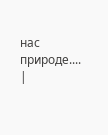нас природе.... |